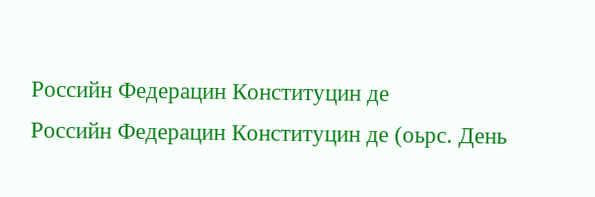Российн Федерацин Конституцин де
Российн Федерацин Конституцин де (оьрс. День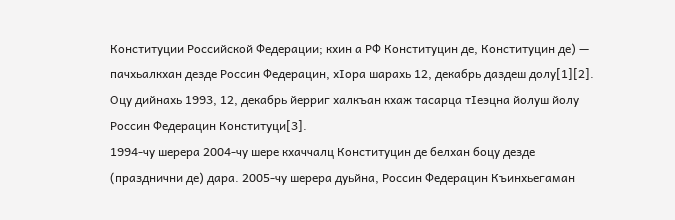Конституции Российской Федерации; кхин а РФ Конституцин де, Конституцин де) — пачхьалкхан дезде Россин Федерацин, хӀора шарахь 12, декабрь даздеш долу[1][2]. Оцу дийнахь 1993, 12, декабрь йерриг халкъан кхаж тасарца тӀеэцна йолуш йолу Россин Федерацин Конституци[3].
1994-чу шерера 2004-чу шере кхаччалц Конституцин де белхан боцу дезде (празднични де) дара. 2005-чу шерера дуьйна, Россин Федерацин Къинхьегаман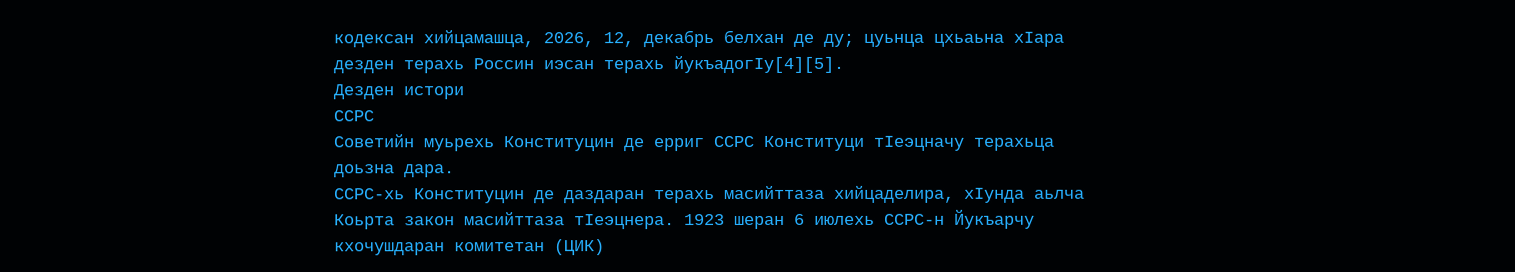кодексан хийцамашца, 2026, 12, декабрь белхан де ду; цуьнца цхьаьна хӀара дезден терахь Россин иэсан терахь йукъадогӀу[4][5].
Дезден истори
ССРС
Советийн муьрехь Конституцин де ерриг ССРС Конституци тӀеэцначу терахьца доьзна дара.
ССРС-хь Конституцин де даздаран терахь масийттаза хийцаделира, хӀунда аьлча Коьрта закон масийттаза тӀеэцнера. 1923 шеран 6 июлехь ССРС-н Йукъарчу кхочушдаран комитетан (ЦИК)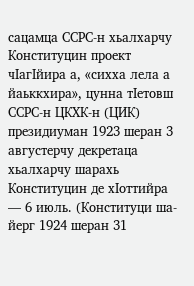сацамца ССРС-н хьалхарчу Конституцин проект чӀагӀйира а, «сихха лела а йаьккхира», цунна тӀетовш ССРС-н ЦКХК-н (ЦИК) президиуман 1923 шеран 3 августерчу декретаца хьалхарчу шарахь Конституцин де хӀоттийра — 6 июль. (Конституци ша-йерг 1924 шеран 31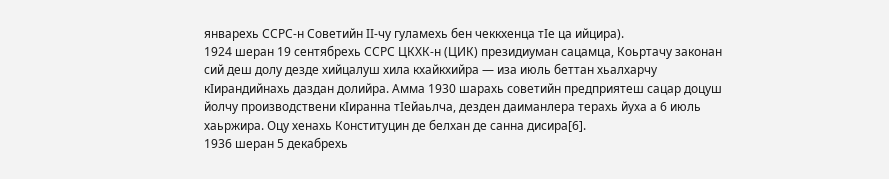январехь ССРС-н Советийн II-чу гуламехь бен чеккхенца тӀе ца ийцира).
1924 шеран 19 сентябрехь ССРС ЦКХК-н (ЦИК) президиуман сацамца, Коьртачу законан сий деш долу дезде хийцалуш хила кхайкхийра — иза июль беттан хьалхарчу кӀирандийнахь даздан долийра. Амма 1930 шарахь советийн предприятеш сацар доцуш йолчу производствени кӀиранна тӀейаьлча, дезден даиманлера терахь йуха а 6 июль хаьржира. Оцу хенахь Конституцин де белхан де санна дисира[6].
1936 шеран 5 декабрехь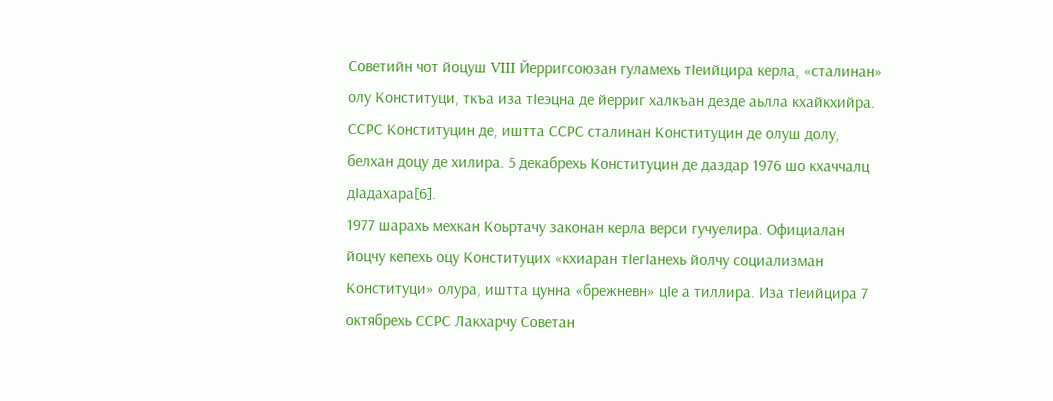Советийн чот йоцуш VIII Йерригсоюзан гуламехь тӀеийцира керла, «сталинан» олу Конституци, ткъа иза тӀеэцна де йерриг халкъан дезде аьлла кхайкхийра. ССРС Конституцин де, иштта ССРС сталинан Конституцин де олуш долу, белхан доцу де хилира. 5 декабрехь Конституцин де даздар 1976 шо кхаччалц дӀадахара[6].
1977 шарахь мехкан Коьртачу законан керла верси гучуелира. Официалан йоцчу кепехь оцу Конституцих «кхиаран тӀегӀанехь йолчу социализман Конституци» олура, иштта цунна «брежневн» цӀе а тиллира. Иза тӀеийцира 7 октябрехь ССРС Лакхарчу Советан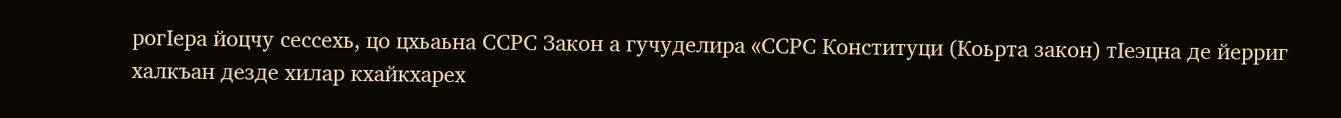рогӀера йоцчу сессехь, цо цхьаьна ССРС Закон а гучуделира «ССРС Конституци (Коьрта закон) тӀеэцна де йерриг халкъан дезде хилар кхайкхарех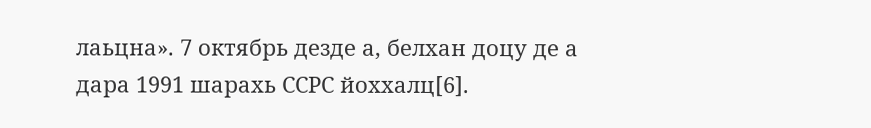лаьцна». 7 октябрь дезде а, белхан доцу де а дара 1991 шарахь ССРС йоххалц[6].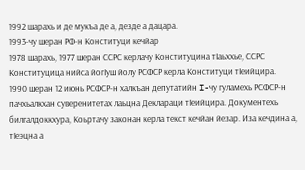1992 шарахь и де мукъа де а, дезде а дацара.
1993-чу шеран РФ-н Конституци кечйар
1978 шарахь, 1977 шеран ССРС керлачу Конституцина тӀаьххье, ССРС Конституцица нийса йогӀуш йолу РСФСР керла Конституци тӀеийцира.
1990 шеран 12 июнь РСФСР-н халкъан депутатийн I-чу гуламехь РСФСР-н пачхьалкхан суверенитетах лаьцна Деклараци тӀеийцира. Документехь билгалдоккхура, Коьртачу законан керла текст кечйан йезар. Иза кечдина а, тӀеэцна а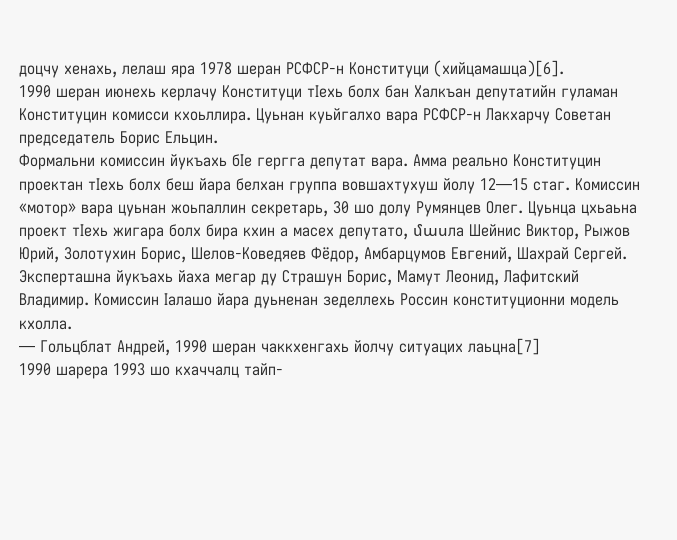доцчу хенахь, лелаш яра 1978 шеран РСФСР-н Конституци (хийцамашца)[6].
1990 шеран июнехь керлачу Конституци тӀехь болх бан Халкъан депутатийн гуламан Конституцин комисси кхоьллира. Цуьнан куьйгалхо вара РСФСР-н Лакхарчу Советан председатель Борис Ельцин.
Формальни комиссин йукъахь бӀе гергга депутат вара. Амма реально Конституцин проектан тӀехь болх беш йара белхан группа вовшахтухуш йолу 12—15 стаг. Комиссин «мотор» вара цуьнан жоьпаллин секретарь, 30 шо долу Румянцев Олег. Цуьнца цхьаьна проект тӀехь жигара болх бира кхин а масех депутато, մասла Шейнис Виктор, Рыжов Юрий, Золотухин Борис, Шелов-Коведяев Фёдор, Амбарцумов Евгений, Шахрай Сергей. Эксперташна йукъахь йаха мегар ду Страшун Борис, Мамут Леонид, Лафитский Владимир. Комиссин Ӏалашо йара дуьненан зеделлехь Россин конституционни модель кхолла.
— Гольцблат Андрей, 1990 шеран чаккхенгахь йолчу ситуацих лаьцна[7]
1990 шарера 1993 шо кхаччалц тайп-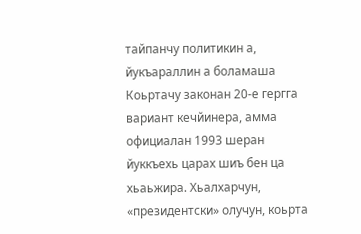тайпанчу политикин а, йукъараллин а боламаша Коьртачу законан 20-е гергга вариант кечйинера, амма официалан 1993 шеран йуккъехь царах шиъ бен ца хьаьжира. Хьалхарчун, «президентски» олучун, коьрта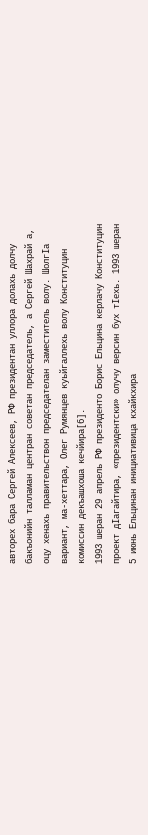авторех бара Сергей Алексеев, РФ президентан уллора долахь долчу бакъонийн талламан центран советан председатель, а Сергей Шахрай а, оцу хенахь правительствон председателан заместитель волу. ШолгӀа вариант, ма-хеттара, Олег Румянцев куьйгаллехь волу Конституцин комиссин декъашхоша кечйира[6].
1993 шеран 29 апрель РФ президенто Борис Ельцина керлачу Конституцин проект дӀагайтира, «президентски» олучу версин бух тӀехь. 1993 шеран 5 июнь Ельцинан инициативица кхайкхира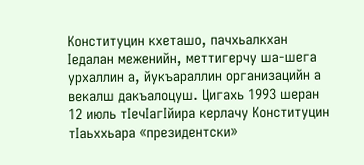Конституцин кхеташо, пачхьалкхан Ӏедалан меженийн, меттигерчу ша-шега урхаллин а, йукъараллин организацийн а векалш дакъалоцуш. Цигахь 1993 шеран 12 июль тӀечӀагӀйира керлачу Конституцин тӀаьххьара «президентски»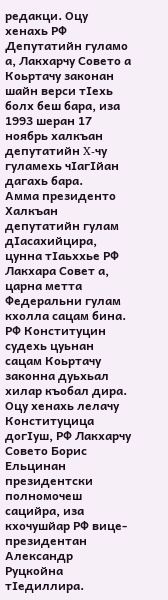редакци. Оцу хенахь РФ Депутатийн гуламо а, Лакхарчу Совето а Коьртачу законан шайн верси тӀехь болх беш бара, иза 1993 шеран 17 ноябрь халкъан депутатийн X-чу гуламехь чӀагӀйан дагахь бара.
Амма президенто Халкъан депутатийн гулам дӀасахийцира, цунна тӀаьххье РФ Лакхара Совет а, царна метта Федеральни гулам кхолла сацам бина. РФ Конституцин судехь цуьнан сацам Коьртачу законна дуьхьал хилар къобал дира. Оцу хенахь лелачу Конституцица догӀуш, РФ Лакхарчу Совето Борис Ельцинан президентски полномочеш сацийра, иза кхочушйар РФ вице-президентан Александр Руцкойна тӀедиллира.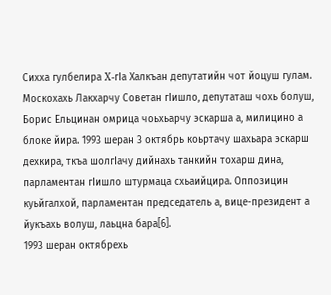Сихха гулбелира X-гӀа Халкъан депутатийн чот йоцуш гулам. Москохахь Лакхарчу Советан гӀишло, депутаташ чохь болуш, Борис Ельцинан омрица чоьхьарчу эскарша а, милицино а блоке йира. 1993 шеран 3 октябрь коьртачу шахьара эскарш дехкира, ткъа шолгӀачу дийнахь танкийн тохарш дина, парламентан гӀишло штурмаца схьаийцира. Оппозицин куьйгалхой, парламентан председатель а, вице-президент а йукъахь волуш, лаьцна бара[6].
1993 шеран октябрехь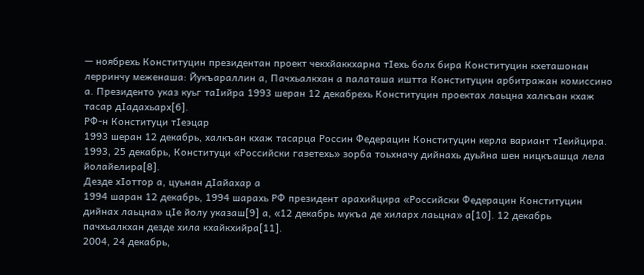— ноябрехь Конституцин президентан проект чекхйаккхарна тӀехь болх бира Конституцин кхеташонан лерринчу меженаша: Йукъараллин а, Пачхьалкхан а палаташа иштта Конституцин арбитражан комиссино а. Президенто указ куьг таӀийра 1993 шеран 12 декабрехь Конституцин проектах лаьцна халкъан кхаж тасар дӀадахьарх[6].
РФ-н Конституци тӀеэцар
1993 шеран 12 декабрь, халкъан кхаж тасарца Россин Федерацин Конституцин керла вариант тӀеийцира.
1993, 25 декабрь, Конституци «Российски газетехь» зорба тоьхначу дийнахь дуьйна шен ницкъашца лела йолайелира[8].
Дезде хӀоттор а, цуьнан дӀайахар а
1994 шаран 12 декабрь, 1994 шарахь РФ президент арахийцира «Российски Федерацин Конституцин дийнах лаьцна» цӀе йолу указаш[9] а, «12 декабрь мукъа де хиларх лаьцна» а[10]. 12 декабрь пачхьалкхан дезде хила кхайкхийра[11].
2004, 24 декабрь,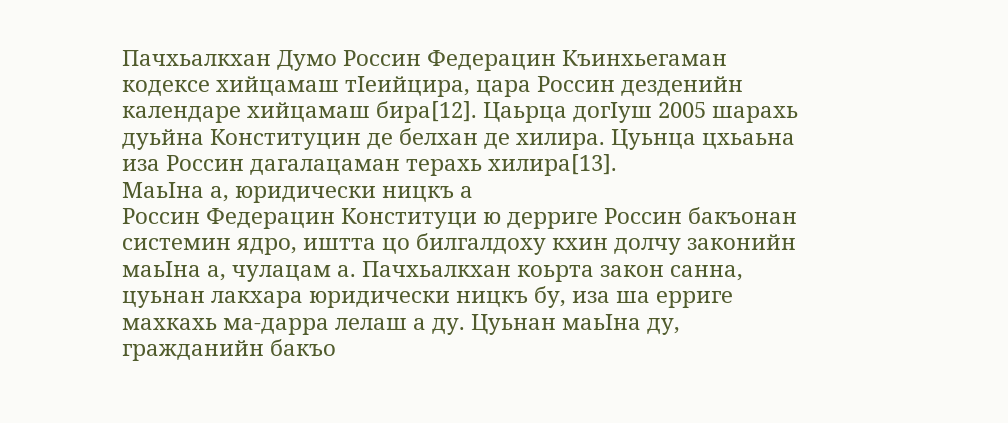Пачхьалкхан Думо Россин Федерацин Къинхьегаман кодексе хийцамаш тӀеийцира, цара Россин дезденийн календаре хийцамаш бира[12]. Цаьрца догӀуш 2005 шарахь дуьйна Конституцин де белхан де хилира. Цуьнца цхьаьна иза Россин дагалацаман терахь хилира[13].
МаьӀна а, юридически ницкъ а
Россин Федерацин Конституци ю дерриге Россин бакъонан системин ядро, иштта цо билгалдоху кхин долчу законийн маьӀна а, чулацам а. Пачхьалкхан коьрта закон санна, цуьнан лакхара юридически ницкъ бу, иза ша ерриге махкахь ма-дарра лелаш а ду. Цуьнан маьӀна ду, гражданийн бакъо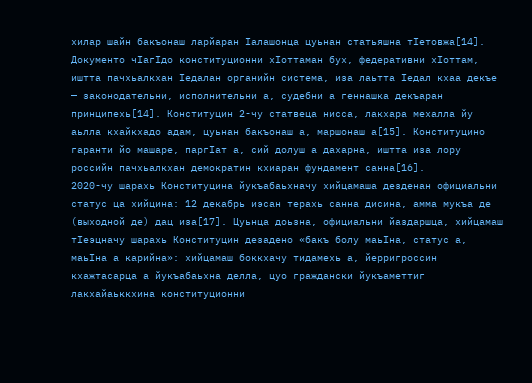хилар шайн бакъонаш ларйаран Ӏалашонца цуьнан статьяшна тӀетовжа[14].
Документо чӀагӀдо конституционни хӀоттаман бух, федеративни хӀоттам, иштта пачхьалкхан Ӏедалан органийн система, иза лаьтта Ӏедал кхаа декъе — законодательни, исполнительни а, судебни а геннашка декъаран принципехь[14]. Конституцин 2-чу статвеца нисса, лакхара мехалла йу аьлла кхайкхадо адам, цуьнан бакъонаш а, маршонаш а[15]. Конституцино гаранти йо машаре, паргӀат а, сий долуш а дахарна, иштта иза лору российн пачхьалкхан демократин кхиаран фундамент санна[16].
2020-чу шарахь Конституцина йукъабаьхначу хийцамаша дезденан официальни статус ца хийцина: 12 декабрь иэсан терахь санна дисина, амма мукъа де (выходной де) дац иза[17]. Цуьнца доьзна, официальни йаздаршца, хийцамаш тӀеэцначу шарахь Конституцин дезадено «бакъ болу маьӀна, статус а, маьӀна а карийна»: хийцамаш боккхачу тидамехь а, йерригроссин кхажтасарца а йукъабаьхна делла, цуо граждански йукъаметтиг лакхайаьккхина конституционни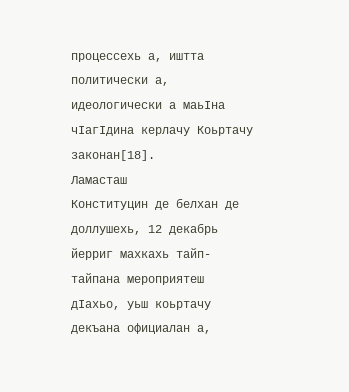процессехь а, иштта политически а, идеологически а маьӀна чӀагӀдина керлачу Коьртачу законан[18].
Ламасташ
Конституцин де белхан де доллушехь, 12 декабрь йерриг махкахь тайп-тайпана мероприятеш дӀахьо, уьш коьртачу декъана официалан а,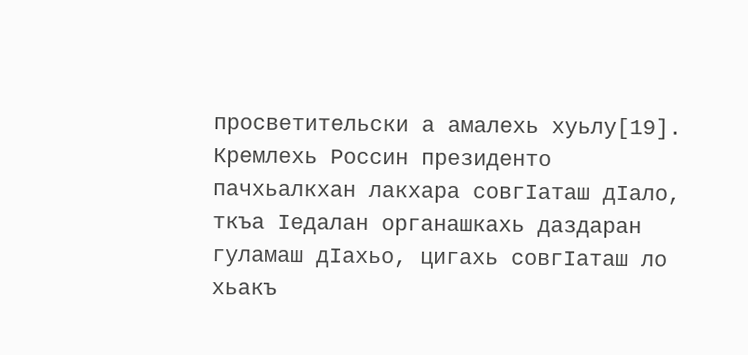просветительски а амалехь хуьлу[19]. Кремлехь Россин президенто пачхьалкхан лакхара совгӀаташ дӀало, ткъа Ӏедалан органашкахь даздаран гуламаш дӀахьо, цигахь совгӀаташ ло хьакъ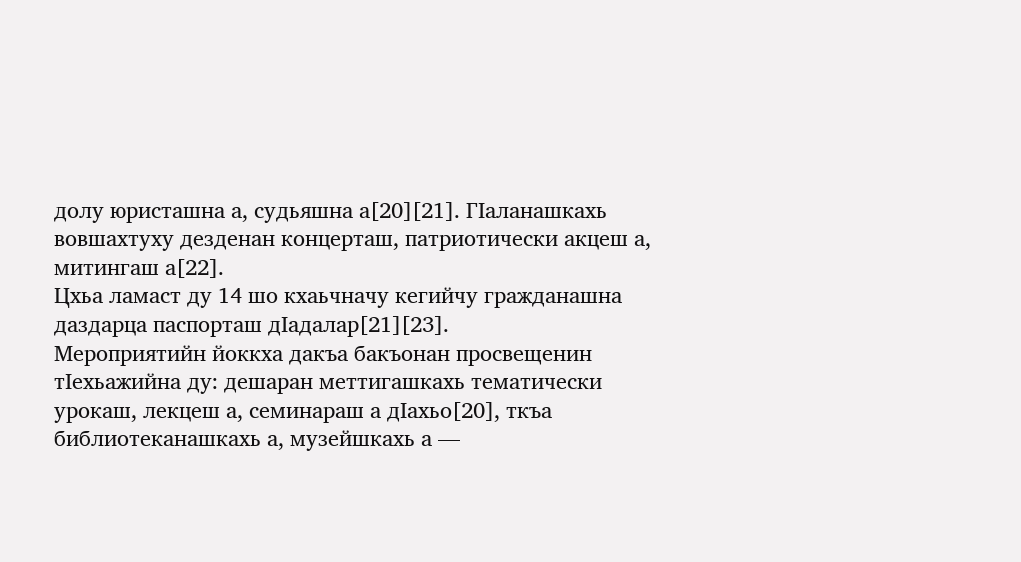долу юристашна а, судьяшна а[20][21]. ГӀаланашкахь вовшахтуху дезденан концерташ, патриотически акцеш а, митингаш а[22].
Цхьа ламаст ду 14 шо кхаьчначу кегийчу гражданашна даздарца паспорташ дӀадалар[21][23].
Мероприятийн йоккха дакъа бакъонан просвещенин тӀехьажийна ду: дешаран меттигашкахь тематически урокаш, лекцеш а, семинараш а дӀахьо[20], ткъа библиотеканашкахь а, музейшкахь а —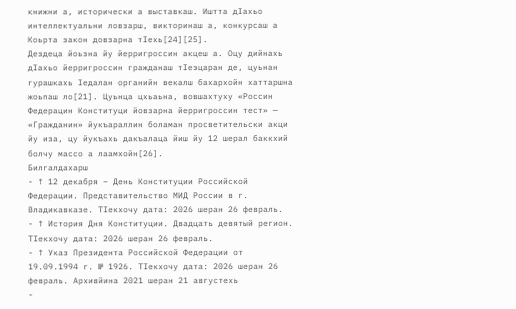книжни а, исторически а выставкаш. Иштта дӀахьо интеллектуальни ловзарш, викторинаш а, конкурсаш а Коьрта закон довзарна тӀехь[24][25].
Дездеца йоьзна йу йерригроссин акцеш а. Оцу дийнахь дӀахьо йерригроссин гражданаш тӀеэцаран де, цуьнан гурашкахь Ӏедалан органийн векалш бахархойн хаттаршна жоьпаш ло[21]. Цуьнца цхьаьна, вовшахтуху «Россин Федерацин Конституци йовзарна йерригроссин тест» — «Гражданин» йукъараллин боламан просветительски акци йу иза, цу йукъахь дакъалаца йиш йу 12 шерал баккхий болчу массо а лаамхойн[26].
Билгалдахарш
- ↑ 12 декабря – День Конституции Российской Федерации. Представительство МИД России в г. Владикавказе. ТӀекхочу дата: 2026 шеран 26 февраль.
- ↑ История Дня Конституции. Двадцать девятый регион. ТӀекхочу дата: 2026 шеран 26 февраль.
- ↑ Указ Президента Российской Федерации от 19.09.1994 г. № 1926. ТӀекхочу дата: 2026 шеран 26 февраль. Архивйина 2021 шеран 21 августехь
-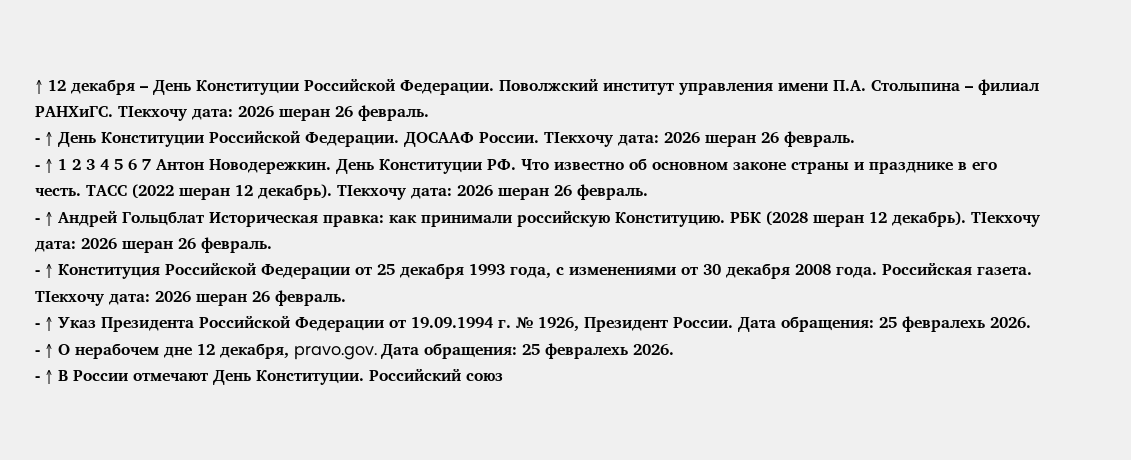↑ 12 декабря – День Конституции Российской Федерации. Поволжский институт управления имени П.А. Столыпина – филиал РАНХиГС. ТӀекхочу дата: 2026 шеран 26 февраль.
- ↑ День Конституции Российской Федерации. ДОСААФ России. ТӀекхочу дата: 2026 шеран 26 февраль.
- ↑ 1 2 3 4 5 6 7 Антон Новодережкин. День Конституции РФ. Что известно об основном законе страны и празднике в его честь. ТАСС (2022 шеран 12 декабрь). ТӀекхочу дата: 2026 шеран 26 февраль.
- ↑ Андрей Гольцблат Историческая правка: как принимали российскую Конституцию. РБК (2028 шеран 12 декабрь). ТӀекхочу дата: 2026 шеран 26 февраль.
- ↑ Конституция Российской Федерации от 25 декабря 1993 года, с изменениями от 30 декабря 2008 года. Российская газета. ТӀекхочу дата: 2026 шеран 26 февраль.
- ↑ Указ Президента Российской Федерации от 19.09.1994 г. № 1926, Президент России. Дата обращения: 25 февралехь 2026.
- ↑ О нерабочем дне 12 декабря, pravo.gov. Дата обращения: 25 февралехь 2026.
- ↑ В России отмечают День Конституции. Российский союз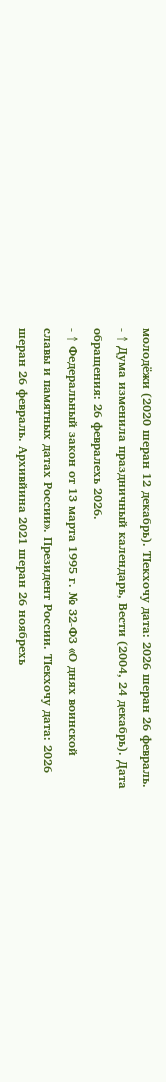молодёжи (2020 шеран 12 декабрь). ТӀекхочу дата: 2026 шеран 26 февраль.
- ↑ Дума изменила праздничный календарь, Вести (2004, 24 декабрь). Дата обращения: 26 февралехь 2026.
- ↑ Федеральный закон от 13 марта 1995 г. № 32-ФЗ «О днях воинской славы и памятных датах России». Президент России. ТӀекхочу дата: 2026 шеран 26 февраль. Архивйина 2021 шеран 26 ноябрехь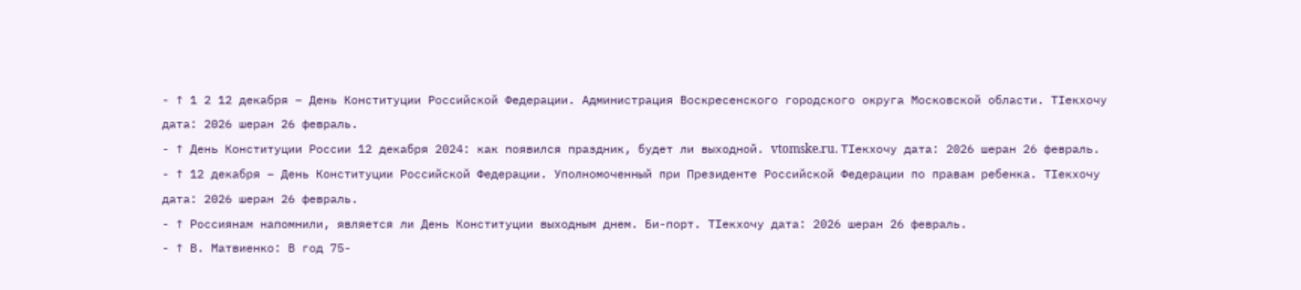- ↑ 1 2 12 декабря – День Конституции Российской Федерации. Администрация Воскресенского городского округа Московской области. ТӀекхочу дата: 2026 шеран 26 февраль.
- ↑ День Конституции России 12 декабря 2024: как появился праздник, будет ли выходной. vtomske.ru. ТӀекхочу дата: 2026 шеран 26 февраль.
- ↑ 12 декабря – День Конституции Российской Федерации. Уполномоченный при Президенте Российской Федерации по правам ребенка. ТӀекхочу дата: 2026 шеран 26 февраль.
- ↑ Россиянам напомнили, является ли День Конституции выходным днем. Би-порт. ТӀекхочу дата: 2026 шеран 26 февраль.
- ↑ В. Матвиенко: В год 75-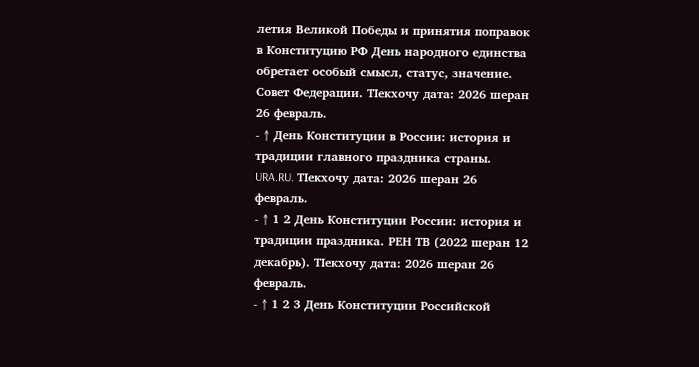летия Великой Победы и принятия поправок в Конституцию РФ День народного единства обретает особый смысл, статус, значение. Совет Федерации. ТӀекхочу дата: 2026 шеран 26 февраль.
- ↑ День Конституции в России: история и традиции главного праздника страны. URA.RU. ТӀекхочу дата: 2026 шеран 26 февраль.
- ↑ 1 2 День Конституции России: история и традиции праздника. РЕН ТВ (2022 шеран 12 декабрь). ТӀекхочу дата: 2026 шеран 26 февраль.
- ↑ 1 2 3 День Конституции Российской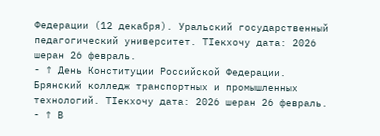Федерации (12 декабря). Уральский государственный педагогический университет. ТӀекхочу дата: 2026 шеран 26 февраль.
- ↑ День Конституции Российской Федерации. Брянский колледж транспортных и промышленных технологий. ТӀекхочу дата: 2026 шеран 26 февраль.
- ↑ В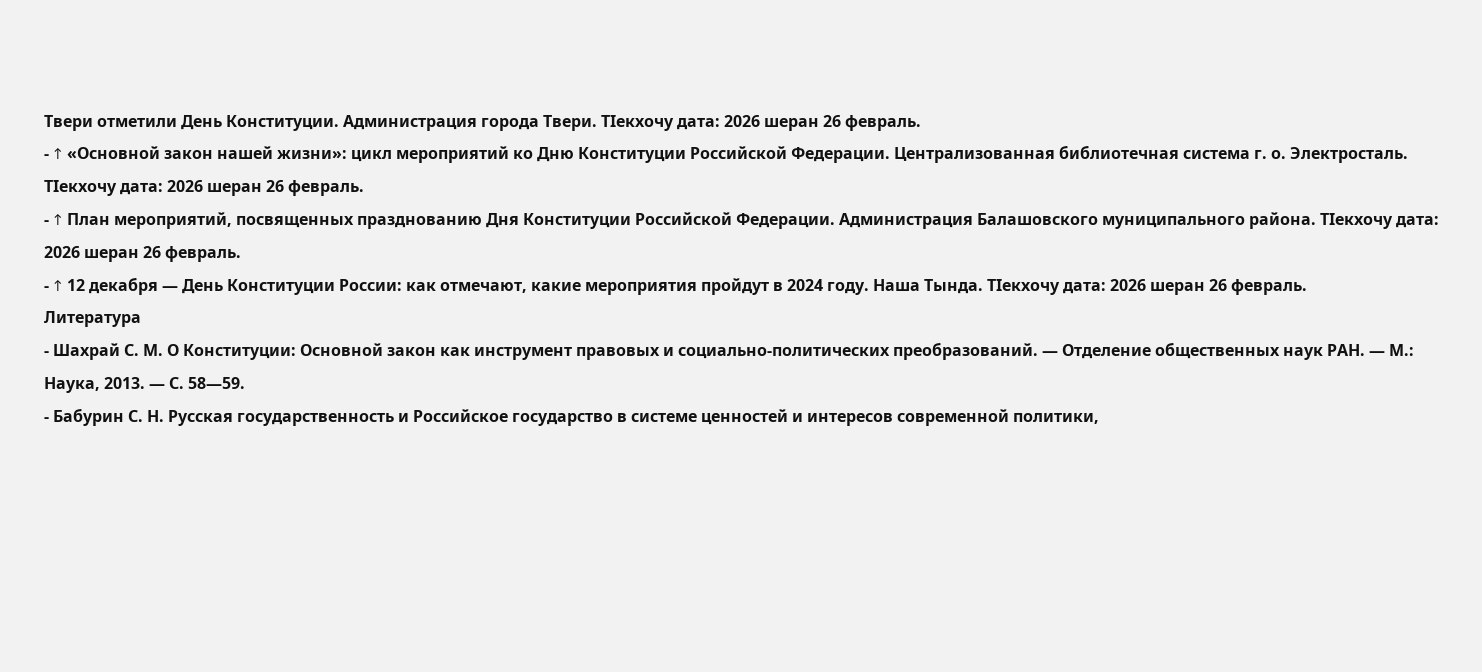Твери отметили День Конституции. Администрация города Твери. ТӀекхочу дата: 2026 шеран 26 февраль.
- ↑ «Основной закон нашей жизни»: цикл мероприятий ко Дню Конституции Российской Федерации. Централизованная библиотечная система г. о. Электросталь. ТӀекхочу дата: 2026 шеран 26 февраль.
- ↑ План мероприятий, посвященных празднованию Дня Конституции Российской Федерации. Администрация Балашовского муниципального района. ТӀекхочу дата: 2026 шеран 26 февраль.
- ↑ 12 декабря — День Конституции России: как отмечают, какие мероприятия пройдут в 2024 году. Наша Тында. ТӀекхочу дата: 2026 шеран 26 февраль.
Литература
- Шахрай С. М. О Конституции: Основной закон как инструмент правовых и социально-политических преобразований. — Отделение общественных наук РАН. — М.: Наука, 2013. — С. 58—59.
- Бабурин С. Н. Русская государственность и Российское государство в системе ценностей и интересов современной политики,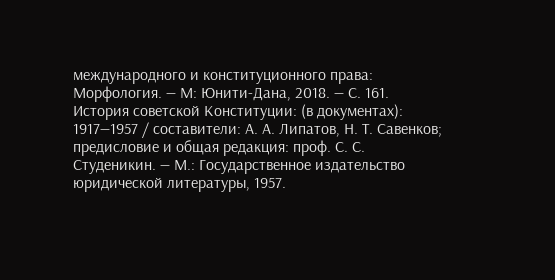международного и конституционного права: Морфология. — М: Юнити-Дана, 2018. — С. 161.
История советской Конституции: (в документах): 1917—1957 / составители: А. А. Липатов, Н. Т. Савенков; предисловие и общая редакция: проф. С. С. Студеникин. — М.: Государственное издательство юридической литературы, 1957.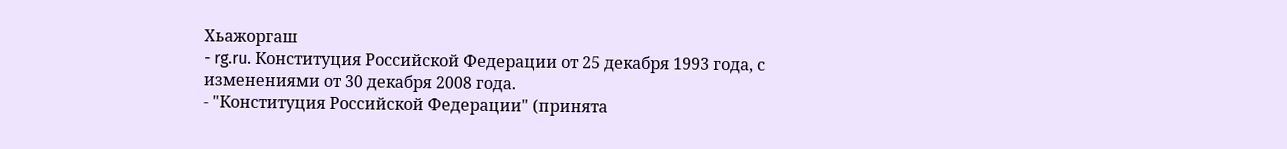Хьажоргаш
- rg.ru. Конституция Российской Федерации от 25 декабря 1993 года, с изменениями от 30 декабря 2008 года.
- "Конституция Российской Федерации" (принята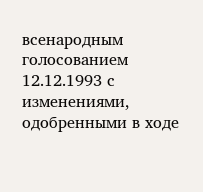всенародным голосованием 12.12.1993 с изменениями, одобренными в ходе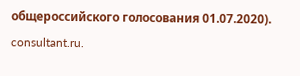общероссийского голосования 01.07.2020). consultant.ru.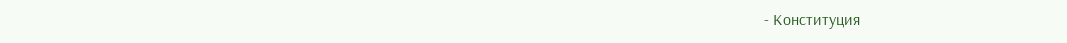- Конституция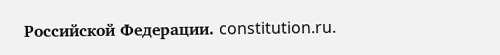Российской Федерации. constitution.ru.